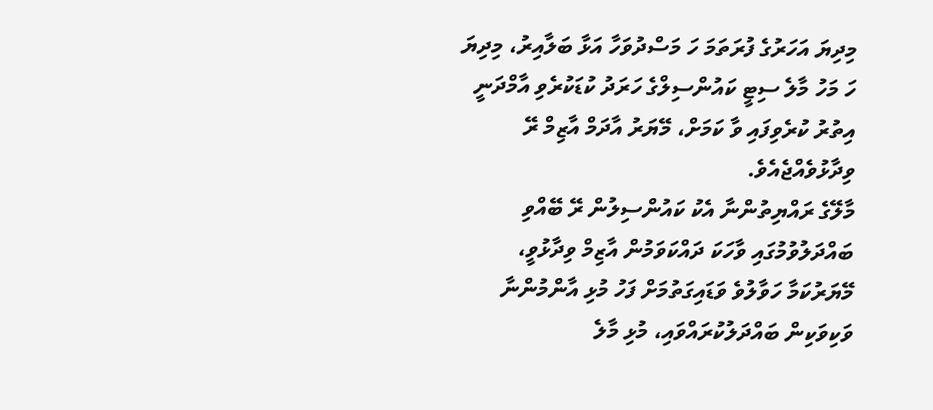މިދިޔަ އަހަރުގެ ފުރަތަމަ ހަ މަސްދުވަހާ އަޅާ ބަލާއިރު، މިދިޔަ ހަ މަހު މާލެ ސިޓީ ކައުންސިލްގެ ހަރަދު ކުޑަކުރެވި އާމްދަނީ އިތުރު ކުރެވިފައި ވާ ކަމަށް، މޭޔަރު އާދަމް އާޒިމް ރޭ ވިދާޅުވެއްޖެއެވެ.
މާލޭގެ ރައްޔިތުންނާ އެކު ކައުންސިލުން ރޭ ބޭއްވި ބައްދަލުވުމުގައި ވާހަކަ ދައްކަވަމުން އާޒިމް ވިދާޅުވީ، މޭޔަރުކަމާ ހަވާލުވެ ވަޑައިގަތުމަށް ފަހު މުޅި އާންމުންނާ ވަކިވަކިން ބައްދަލުކުރައްވައި، މުޅި މާލެ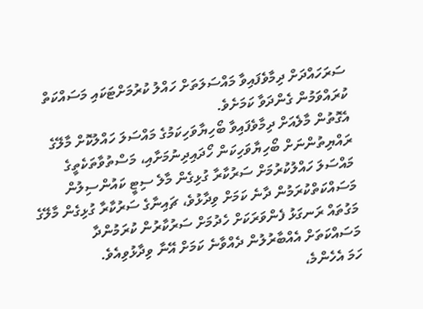ސަރަހައްދަށް ދިމާވެފައިވާ މައްސަލަތަށް ހައްލު ކުރުމަށްޓަކައި މަސައްކަތް ކުރައްވަމުން ގެންދަވާ ކަމަށެވެ.
އެގޮތުން މާލެއަށް ދިމާވެފައިވާ ބޯހިޔާވަހިކަމުގެ މައްސަލަ ހައްލުކޮށް މާލޭގެ ރައްޔިތުންނަށް ބޯހިޔާވަހިކަން ހޯދައިދިނުމަށާއި، މަސްތުވާތަކެތީގެ މައްސަލަ ހައްލުކުރުމަށް ސަރުކާރާ ގުޅިގެން މާލެ ސިޓީ ކައުންސިލުން މަސައްކަތްކުރަމުން ދާނެ ކަމަށް ވިދާޅުވެ، ޗައިނާގެ ސަރުކާރާ ގުޅިގެން މާލޭގެ މަގުތައް ރަނގަޅު ފެންވަރަކަށް ހެދުމަށް ސަރުކާރުން ކުރަމުންދާ މަސައްކަތަށް އެއްބާރުލުން ދެއްވާނެ ކަމަށް އޭނާ ވިދާޅުވިއެވެ.
ހަމަ އެހެންމެ،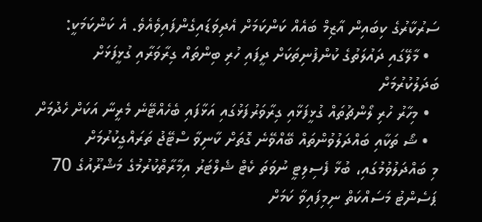ސަރުކާރުގެ ކިބައިން އާޒިމް ބައެއް ކަންކަމަށް އެދިވަޑައިގެންފައިވެއެވެ. އެ ކަންކަމަކީ:
  • މާލޭގައި ދައުލަތުގެ ކުންފުނިތަކަށް ދީފައި ހުރި ބިންތައް ގިރާވަރާއި ގުޅީފަޅަށް ބަދަލުކުރުމަށް
  • މިހާރު ހުރި ލޯންޗުތައް ގުޅީފަޅާއި ގިރާވަރުފަޅުގައި އަޅާފައި ބެހެއްޓޭނެ މެރީނާ އަކަށް ހެދުމަށް
  • ޝޯ ތަކާއި ބައްދަލުވުންތައް ބޭއްވޭނެ ގޮތަށް ކާނިވާ ސްޓޭޖު ތަރައްގީކުރުމަށް
މި ބައްދަލުވުމުގައި، ބުޅާ ފެސިލިޓީ ނުވަތަ ކެޓް ޝެލްޓަރު އިމާރާތްކުރުމުގެ މަޝްރޫއުގެ 70 ޕަސެންޓު މަސައްކަތް ނިމިފައިވާ ކަމަށް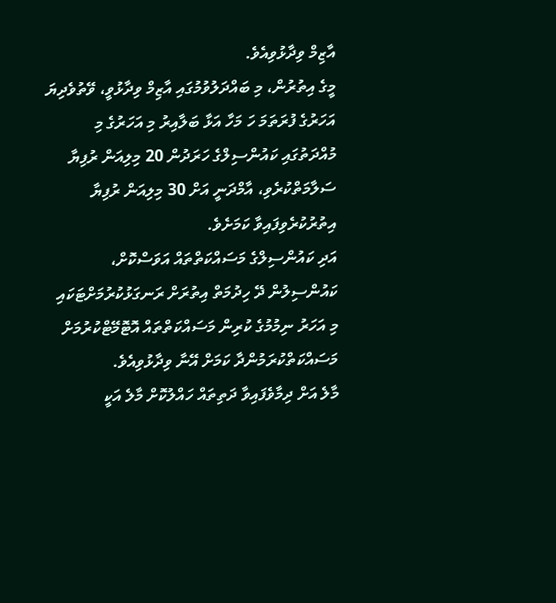އާޒިމް ވިދާޅުވިއެވެ.
މީގެ އިތުރުން، މި ބައްދަލުވުމުގައި އާޒިމް ވިދާޅުވީ، ވޭތުވެދިޔަ އަހަރުގެ ފުރަތަމަ ހަ މަހާ އަޅާ ބަލާއިރު މި އަހަރުގެ މި މުއްދަތުގައި ކައުންސިލްގެ ހަރަދުން 20 މިލިއަން ރުފިޔާ ސަލާމަތްކުރެވި، އާމްދަނީ އަށް 30 މިލިއަން ރުފިޔާ އިތުރުކުރެވިފައިވާ ކަމަށެވެ.
އަދި ކައުންސިލްގެ މަސައްކަތްތައް އަވަސްކޮށް، ކައުންސިލުން ދޭ ހިދުމަތް އިތުރަށް ރަނގަޅުކުރުމަށްޓަކައި މި އަހަރު ނިމުމުގެ ކުރިން މަސައްކަތްތައް އޮޓޮމޭޓްކުރުމަށް މަސައްކަތްކުރަމުންދާ ކަމަށް އޭނާ ވިދާޅުވިއެވެ.
މާލެ އަށް ދިމާވެފައިވާ ދަތިތައް ހައްލުކޮށް މާލެ އަކީ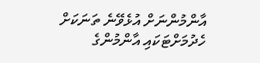އާންމުންނަށް އުޅެވޭނެ ތަނަކަށް ހެދުމަށްޓަކައި އާންމުންގެ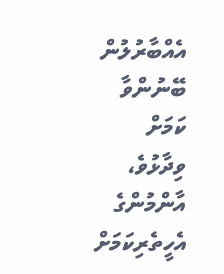އެއްބާރުލުން ބޭނުންވާ ކަމަށް ވިދާޅުވެ، އާންމުންގެ އެހީތެރިކަމަށް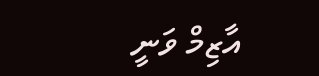އާޒިމް ވަނީ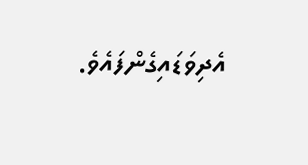އެދިވަޑައިގެންފައެވެ.